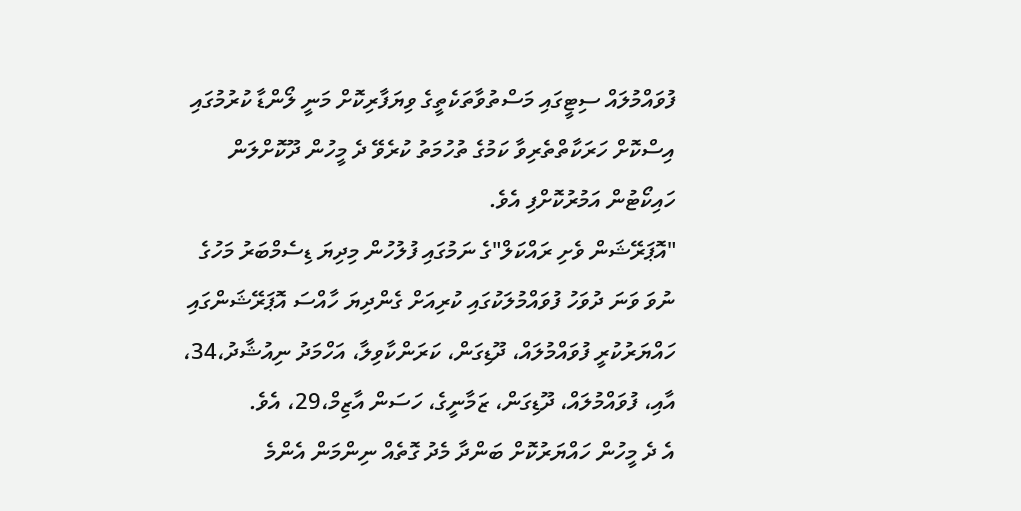ފުވައްމުލައް ސިޓީގައި މަސްތުވާތަކެތީގެ ވިޔަފާރިކޮށް މަނީ ލޯންޑާ ކުރުމުގައި އިސްކޮށް ހަރަކާތްތެރިވާ ކަމުގެ ތުހުމަތު ކުރެވޭ ދެ މީހުން ދޫކޮށްލަން ހައިކޯޓުން އަމުރުކޮށްފި އެވެ.
"އޮޕަރޭޝަން ވެށި ރައްކަލް"ގެ ނަމުގައި ފުލުހުން މިދިޔަ ޑިސެމްބަރު މަހުގެ ނުވަ ވަނަ ދުވަހު ފުވައްމުލަކުގައި ކުރިއަށް ގެންދިޔަ ހާއްސަ އޮޕަރޭޝަންގައި ހައްޔަރުކުރީ ފުވައްމުލައް، ދޫޑިގަން، ކަރަންކާވިލާ، އަހްމަދު ނިއުޝާދު،34، އާއި، ފުވައްމުލައް، ދޫޑިގަން، ޒަމާނީގެ، ހަސަން އާޒިމް،29، އެވެ.
އެ ދެ މީހުން ހައްޔަރުކޮށް ބަންދާ މެދު ގޮތެއް ނިންމަން އެންމެ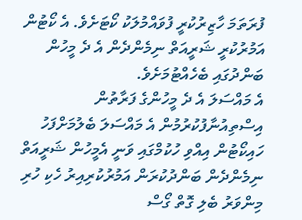ފުރަތަމަ ހާޒިރުކުރީ ފުވައްމުލަކު ކޯޓަށެވެ. އެ ކޯޓުން އަމުރުކުރީ ޝަރީއަތް ނިމެންދެން އެ ދެ މީހުން ބަންދުގައި ބެހެއްޓުމަށެވެ.
އެ މައްސަލަ އެ ދެ މީހުންގެ ފަރާތުން އިސްތިއުނާފުކުރުމުން އެ މައްސަލަ ބެލުމަށްފަހު ހައިކޯޓުން އިއްވި ހުކުމްގައި ވަނީ އެމީހުން ޝަރީއަތް ނިމެންދެން ބަންދުކުރަން އަމުރުކުރިއިރު ހެކި ހުރި މިންވަރު ބެލި ގޮތް ގޯސް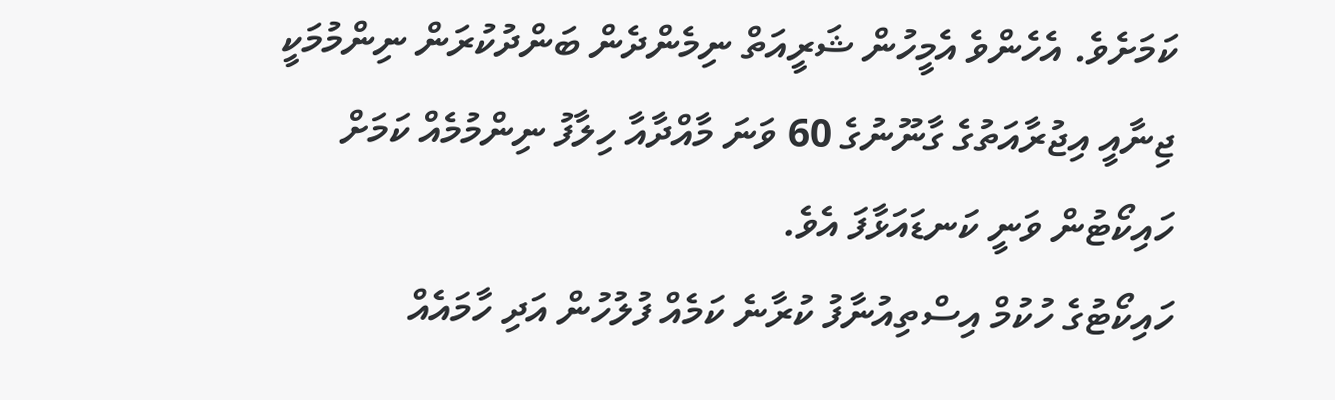ކަމަށެވެ. އެހެންވެ އެމީހުން ޝަރީއަތް ނިމެންދެން ބަންދުކުރަން ނިންމުމަކީ ޖިނާއީ އިޖުރާއަތުގެ ގާނޫނުގެ 60 ވަނަ މާއްދާއާ ހިލާފު ނިންމުމެއް ކަމަށް ހައިކޯޓުން ވަނީ ކަނޑައަޅާފަ އެވެ.
ހައިކޯޓުގެ ހުކުމް އިސްތިއުނާފު ކުރާނެ ކަމެއް ފުލުހުން އަދި ހާމައެއް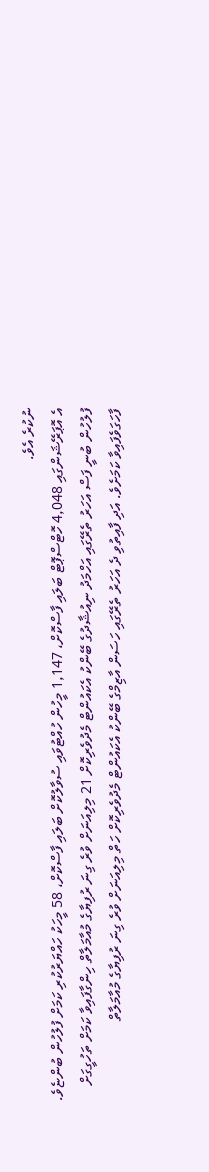ނުކުރެ އެވެ.
އެ އޮޕަރޭޝަންގައި 4,048 ހޮޓްސްޕޮޓް ބަލައި ފާސްކޮށް، 1,147 މީހުން ހުއްޓުވައި ސުވާލުކޮށް ބަލައި ފާސްކޮށް، 58 މީހަކު ހައްޔަރުކުރި ކަމަށް ފުލުހުން ބުންޏެވެ.
ފުލުހުން ބުނީ ފަސް އަހަރު ތެރޭގައި އަހްމަދު ނިއުޝާދުގެ ބޭންކު އެކައުންޓް މެދުވެރިކޮށް 21 މިލިއަނަށް ވުރެ ގިނަ ރުފިޔާގެ މުއާމަލާތް ހިންގާފައިވާ ކަމަށް ތަހުގީގަށް ފާހަގަވެފައިވާ ކަމަށެވެ. އަދި ފާއިތުވި ދެ އަހަރު ތެރޭގައި ހަސަން އާޒިމްގެ ބޭންކު އެކައުންޓް މެދުވެރިކޮށް ހަތް މިލިއަނަށް ވުރެ ގިނަ ރުފިޔާގެ މުއާމަލާތް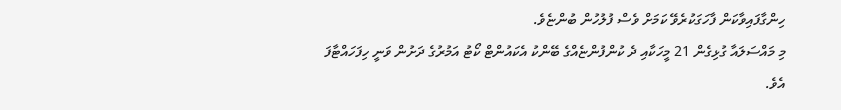ހިންގާފައިވާކަން ފާހަގަކުރެވޭ ކަމަށް ވެސް ފުލުހުން ބުންޏެވެ.
މި މައްސަލައާ ގުޅިގެން 21 މީހަކާއި ދެ ކުންފުންޏެއްގެ ބޭންކު އެކައުންޓް ކޯޓު އަމުރުގެ ދަށުން ވަނީ ހިފަހައްޓާފަ އެވެ.